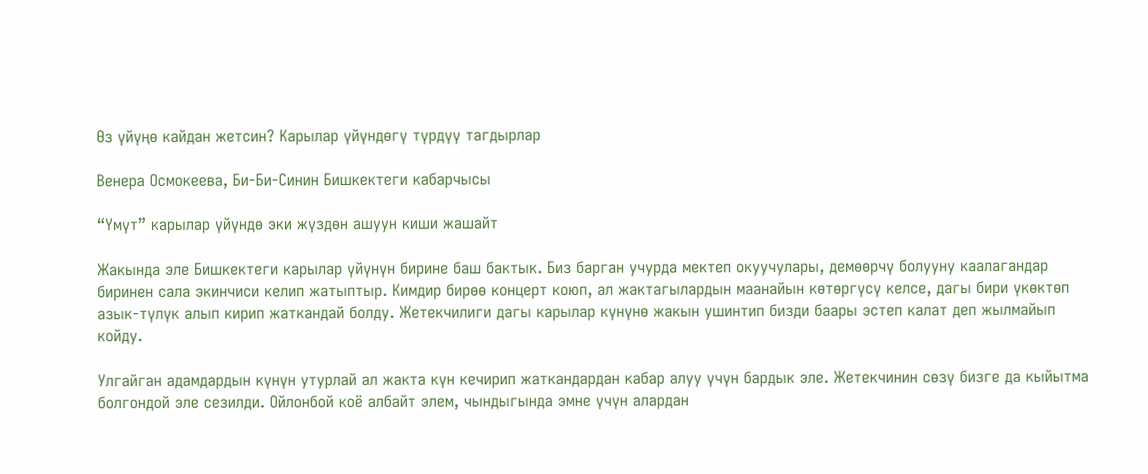Өз үйүңө кайдан жетсин? Карылар үйүндөгү түрдүү тагдырлар

Венера Осмокеева, Би-Би-Синин Бишкектеги кабарчысы

“Үмүт” карылар үйүндө эки жүздөн ашуун киши жашайт

Жакында эле Бишкектеги карылар үйүнүн бирине баш бактык. Биз барган учурда мектеп окуучулары, демөөрчү болууну каалагандар биринен сала экинчиси келип жатыптыр. Кимдир бирөө концерт коюп, ал жактагылардын маанайын көтөргүсү келсе, дагы бири үкөктөп азык-түлүк алып кирип жаткандай болду. Жетекчилиги дагы карылар күнүнө жакын ушинтип бизди баары эстеп калат деп жылмайып койду.

Улгайган адамдардын күнүн утурлай ал жакта күн кечирип жаткандардан кабар алуу үчүн бардык эле. Жетекчинин сөзү бизге да кыйытма болгондой эле сезилди. Ойлонбой коё албайт элем, чындыгында эмне үчүн алардан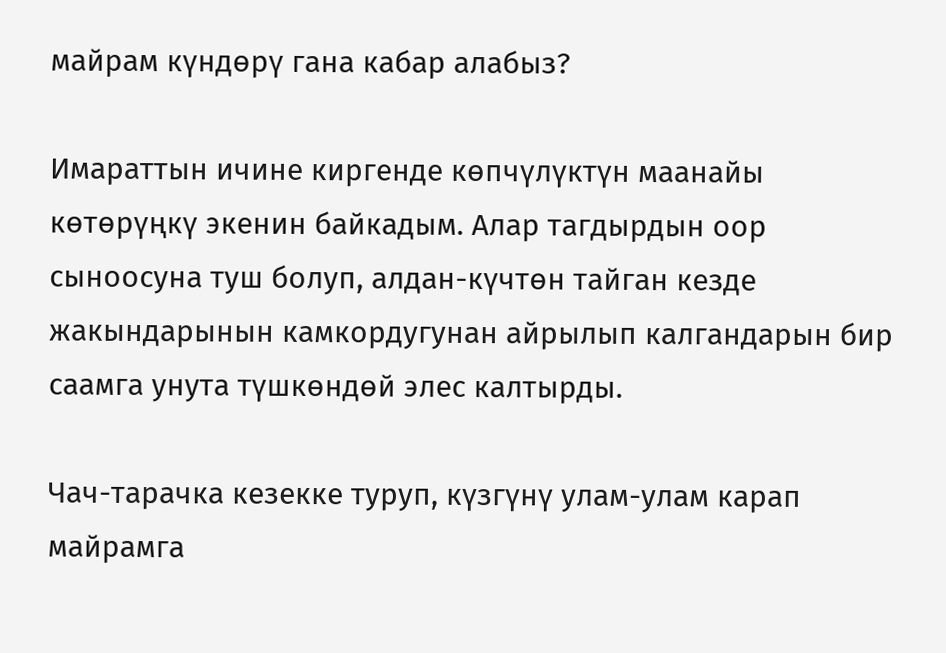майрам күндөрү гана кабар алабыз?

Имараттын ичине киргенде көпчүлүктүн маанайы көтөрүңкү экенин байкадым. Алар тагдырдын оор сыноосуна туш болуп, алдан-күчтөн тайган кезде жакындарынын камкордугунан айрылып калгандарын бир саамга унута түшкөндөй элес калтырды.

Чач-тарачка кезекке туруп, күзгүнү улам-улам карап майрамга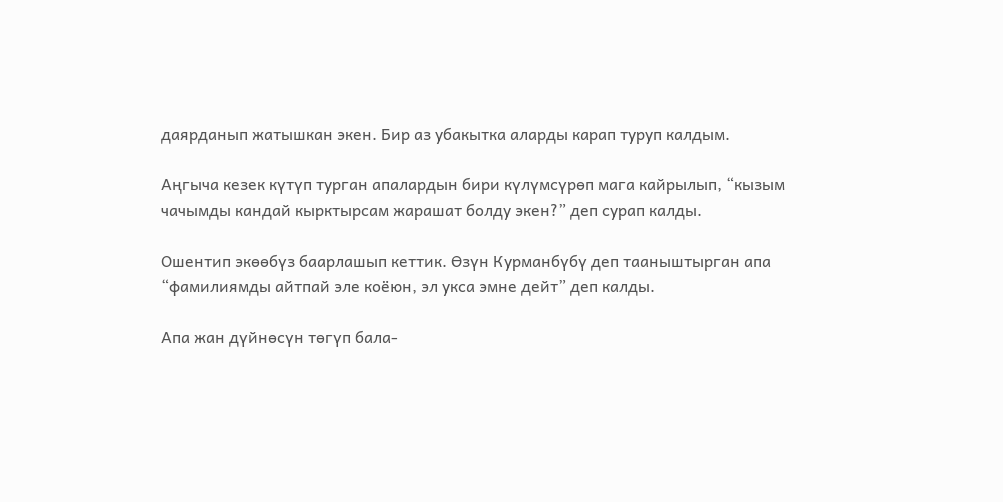даярданып жатышкан экен. Бир аз убакытка аларды карап туруп калдым.

Аңгыча кезек күтүп турган апалардын бири күлүмсүрөп мага кайрылып, “кызым чачымды кандай кырктырсам жарашат болду экен?” деп сурап калды.

Ошентип экөөбүз баарлашып кеттик. Өзүн Курманбүбү деп тааныштырган апа “фамилиямды айтпай эле коёюн, эл укса эмне дейт” деп калды.

Апа жан дүйнөсүн төгүп бала-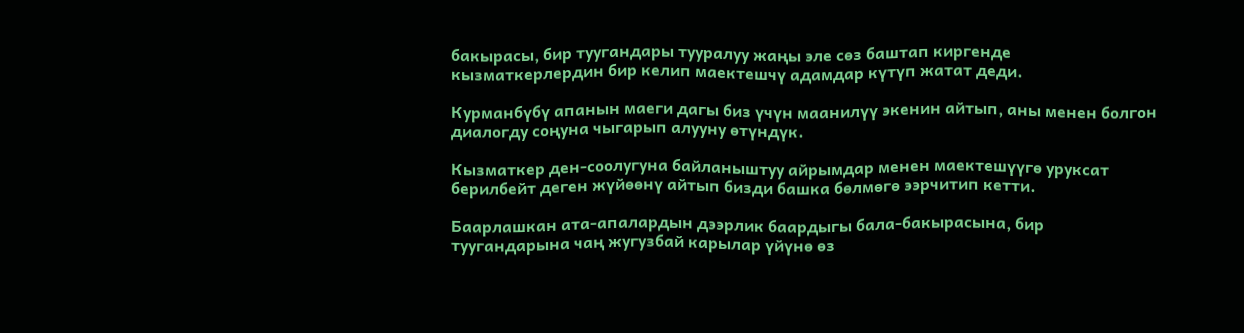бакырасы, бир туугандары тууралуу жаңы эле сөз баштап киргенде кызматкерлердин бир келип маектешчү адамдар күтүп жатат деди.

Курманбүбү апанын маеги дагы биз үчүн маанилүү экенин айтып, аны менен болгон диалогду соңуна чыгарып алууну өтүндүк.

Кызматкер ден-соолугуна байланыштуу айрымдар менен маектешүүгө уруксат берилбейт деген жүйөөнү айтып бизди башка бөлмөгө ээрчитип кетти.

Баарлашкан ата-апалардын дээрлик баардыгы бала-бакырасына, бир туугандарына чаң жугузбай карылар үйүнө өз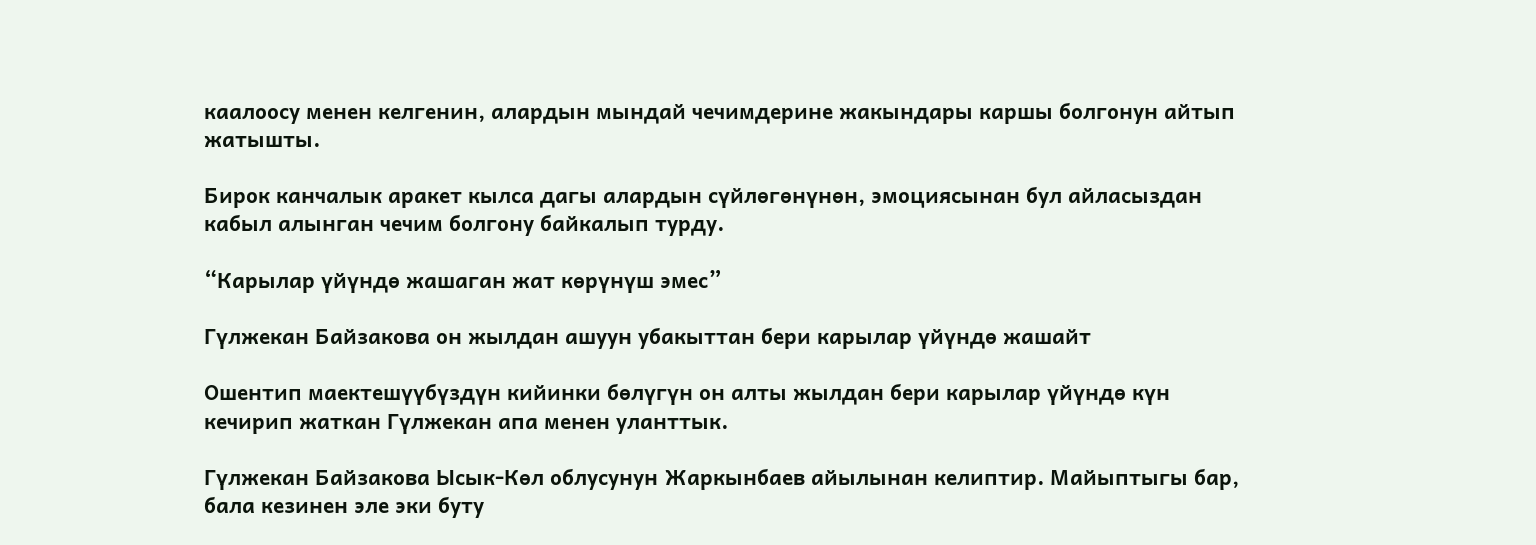каалоосу менен келгенин, алардын мындай чечимдерине жакындары каршы болгонун айтып жатышты.

Бирок канчалык аракет кылса дагы алардын сүйлөгөнүнөн, эмоциясынан бул айласыздан кабыл алынган чечим болгону байкалып турду.

“Карылар үйүндө жашаган жат көрүнүш эмес”

Гүлжекан Байзакова он жылдан ашуун убакыттан бери карылар үйүндө жашайт

Ошентип маектешүүбүздүн кийинки бөлүгүн он алты жылдан бери карылар үйүндө күн кечирип жаткан Гүлжекан апа менен уланттык.

Гүлжекан Байзакова Ысык-Көл облусунун Жаркынбаев айылынан келиптир. Майыптыгы бар, бала кезинен эле эки буту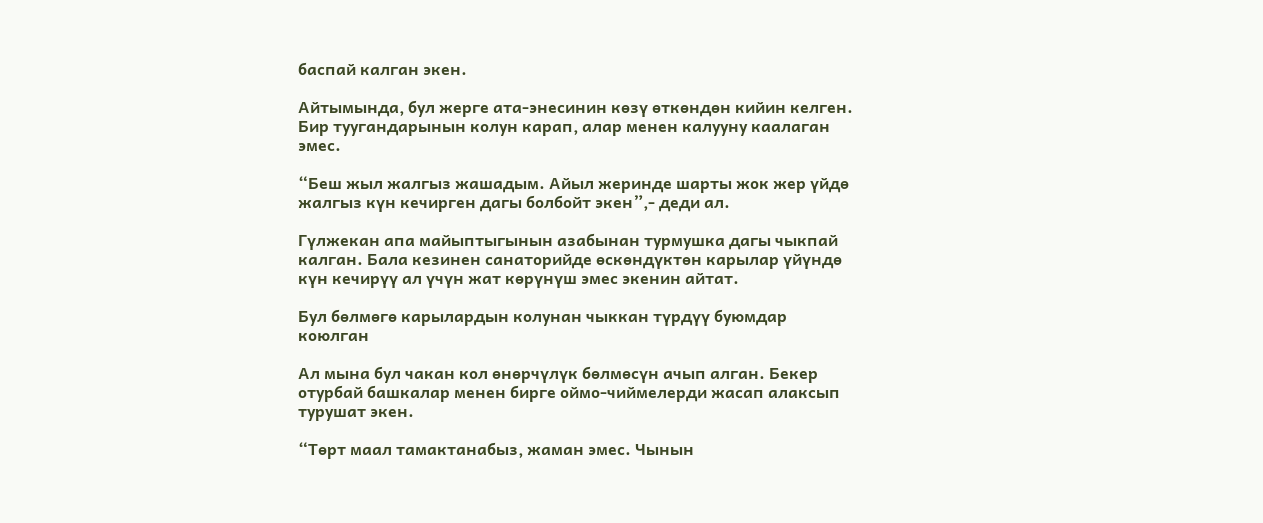баспай калган экен.

Айтымында, бул жерге ата-энесинин көзү өткөндөн кийин келген. Бир туугандарынын колун карап, алар менен калууну каалаган эмес.

“Беш жыл жалгыз жашадым. Айыл жеринде шарты жок жер үйдө жалгыз күн кечирген дагы болбойт экен”,- деди ал.

Гүлжекан апа майыптыгынын азабынан турмушка дагы чыкпай калган. Бала кезинен санаторийде өскөндүктөн карылар үйүндө күн кечирүү ал үчүн жат көрүнүш эмес экенин айтат.

Бул бөлмөгө карылардын колунан чыккан түрдүү буюмдар коюлган

Ал мына бул чакан кол өнөрчүлүк бөлмөсүн ачып алган. Бекер отурбай башкалар менен бирге оймо-чиймелерди жасап алаксып турушат экен.

“Төрт маал тамактанабыз, жаман эмес. Чынын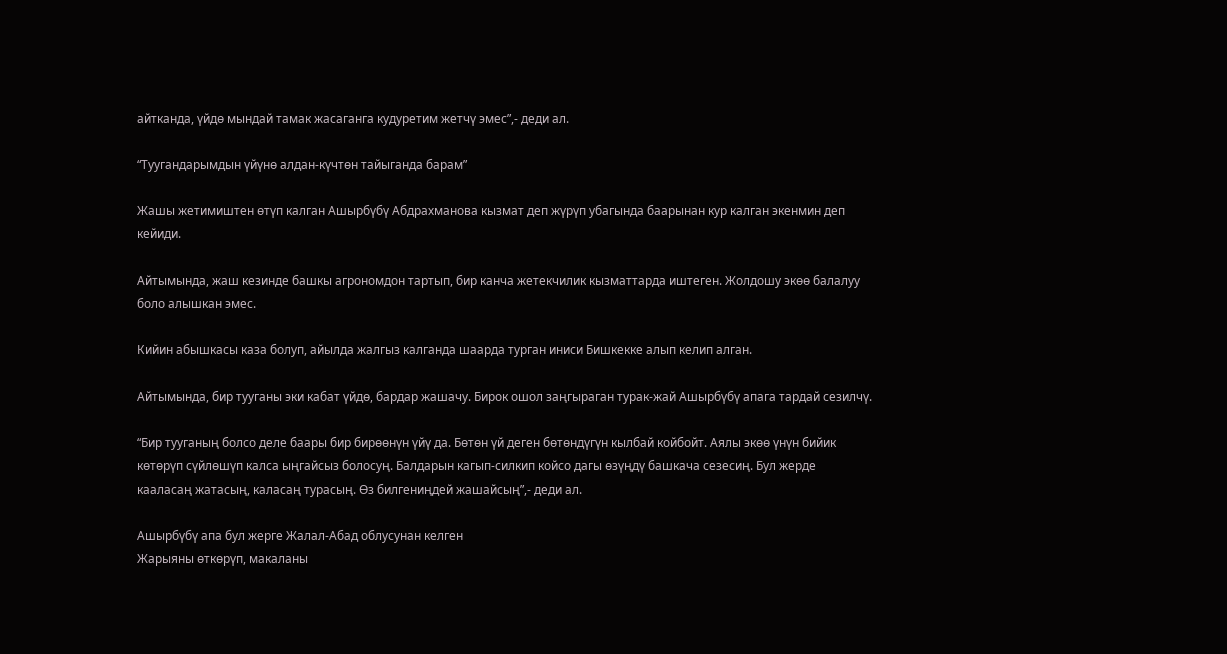айтканда, үйдө мындай тамак жасаганга кудуретим жетчү эмес”,- деди ал.

“Туугандарымдын үйүнө алдан-күчтөн тайыганда барам”

Жашы жетимиштен өтүп калган Ашырбүбү Абдрахманова кызмат деп жүрүп убагында баарынан кур калган экенмин деп кейиди.

Айтымында, жаш кезинде башкы агрономдон тартып, бир канча жетекчилик кызматтарда иштеген. Жолдошу экөө балалуу боло алышкан эмес.

Кийин абышкасы каза болуп, айылда жалгыз калганда шаарда турган иниси Бишкекке алып келип алган.

Айтымында, бир тууганы эки кабат үйдө, бардар жашачу. Бирок ошол заңгыраган турак-жай Ашырбүбү апага тардай сезилчү.

“Бир тууганың болсо деле баары бир бирөөнүн үйү да. Бөтөн үй деген бөтөндүгүн кылбай койбойт. Аялы экөө үнүн бийик көтөрүп сүйлөшүп калса ыңгайсыз болосуң. Балдарын кагып-силкип койсо дагы өзүңдү башкача сезесиң. Бул жерде кааласаң жатасың, каласаң турасың. Өз билгениңдей жашайсың”,- деди ал.

Ашырбүбү апа бул жерге Жалал-Абад облусунан келген
Жарыяны өткөрүп, макаланы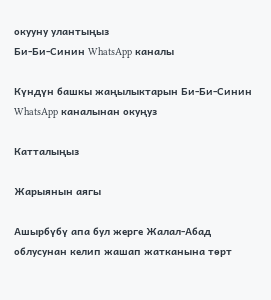окууну улантыңыз
Би-Би-Синин WhatsApp каналы

Күндүн башкы жаңылыктарын Би-Би-Синин WhatsApp каналынан окуңуз

Катталыңыз

Жарыянын аягы

Ашырбүбү апа бул жерге Жалал-Абад облусунан келип жашап жатканына төрт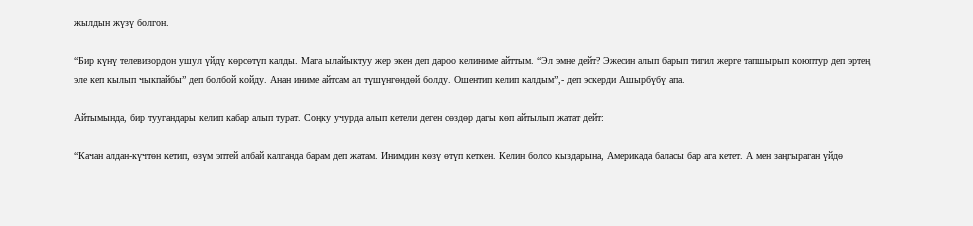жылдын жүзү болгон.

“Бир күнү телевизордон ушул үйдү көрсөтүп калды. Мага ылайыктуу жер экен деп дароо келиниме айттым. “Эл эмне дейт? Эжесин алып барып тигил жерге тапшырып коюптур деп эртең эле кеп кылып чыкпайбы” деп болбой койду. Анан иниме айтсам ал түшүнгөндөй болду. Ошентип келип калдым”,- деп эскерди Ашырбүбү апа.

Айтымында, бир туугандары келип кабар алып турат. Соңку учурда алып кетели деген сөздөр дагы көп айтылып жатат дейт:

“Качан алдан-күчтөн кетип, өзүм эптей албай калганда барам деп жатам. Инимдин көзү өтүп кеткен. Келин болсо кыздарына, Америкада баласы бар ага кетет. А мен заңгыраган үйдө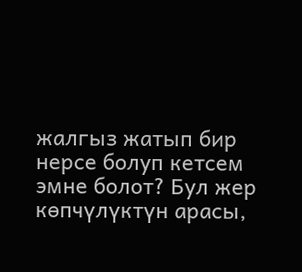жалгыз жатып бир нерсе болуп кетсем эмне болот? Бул жер көпчүлүктүн арасы,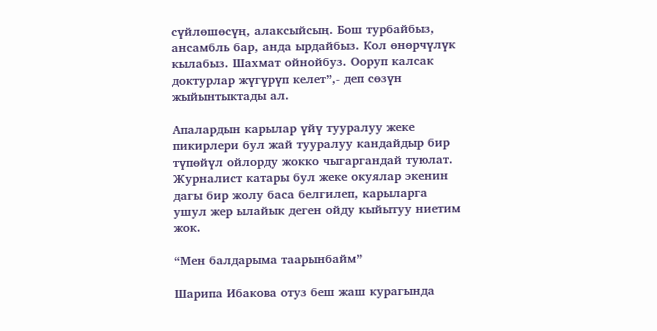сүйлөшөсүң, алаксыйсың. Бош турбайбыз, ансамбль бар, анда ырдайбыз. Кол өнөрчүлүк кылабыз. Шахмат ойнойбуз. Ооруп калсак доктурлар жүгүрүп келет”,- деп сөзүн жыйынтыктады ал.

Апалардын карылар үйү тууралуу жеке пикирлери бул жай тууралуу кандайдыр бир түпөйүл ойлорду жокко чыгаргандай туюлат. Журналист катары бул жеке окуялар экенин дагы бир жолу баса белгилеп, карыларга ушул жер ылайык деген ойду кыйытуу ниетим жок.

“Мен балдарыма таарынбайм”

Шарипа Ибакова отуз беш жаш курагында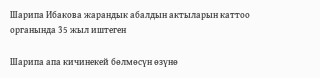Шарипа Ибакова жарандык абалдын актыларын каттоо органында 35 жыл иштеген

Шарипа апа кичинекей бөлмөсүн өзүнө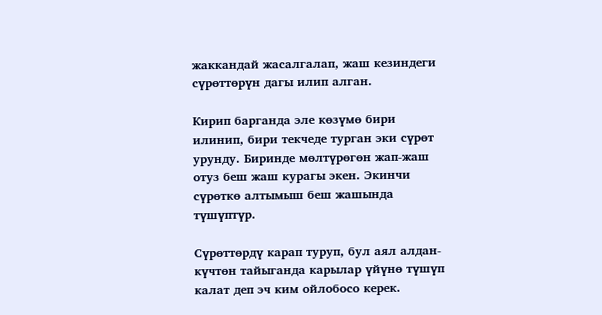жаккандай жасалгалап, жаш кезиндеги сүрөттөрүн дагы илип алган.

Кирип барганда эле көзүмө бири илинип, бири текчеде турган эки сүрөт урунду. Биринде мөлтүрөгөн жап-жаш отуз беш жаш курагы экен. Экинчи сүрөткө алтымыш беш жашында түшүптүр.

Сүрөттөрдү карап туруп, бул аял алдан-күчтөн тайыганда карылар үйүнө түшүп калат деп эч ким ойлобосо керек.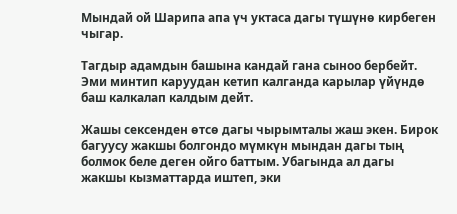Мындай ой Шарипа апа үч уктаса дагы түшүнө кирбеген чыгар.

Тагдыр адамдын башына кандай гана сыноо бербейт. Эми минтип каруудан кетип калганда карылар үйүндө баш калкалап калдым дейт.

Жашы сексенден өтсө дагы чырымталы жаш экен. Бирок багуусу жакшы болгондо мүмкүн мындан дагы тың болмок беле деген ойго баттым. Убагында ал дагы жакшы кызматтарда иштеп, эки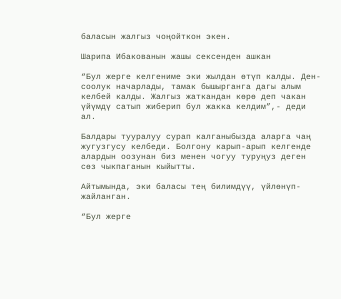баласын жалгыз чоңойткон экен.

Шарипа Ибакованын жашы сексенден ашкан

“Бул жерге келгениме эки жылдан өтүп калды. Ден-соолук начарлады, тамак бышырганга дагы алым келбей калды. Жалгыз жаткандан көрө деп чакан үйүмдү сатып жиберип бул жакка келдим”,- деди ал.

Балдары тууралуу сурап калганыбызда аларга чаң жугузгусу келбеди. Болгону карып-арып келгенде алардын оозунан биз менен чогуу туруңуз деген сөз чыкпаганын кыйытты.

Айтымында, эки баласы тең билимдүү, үйлөнүп-жайланган.

“Бул жерге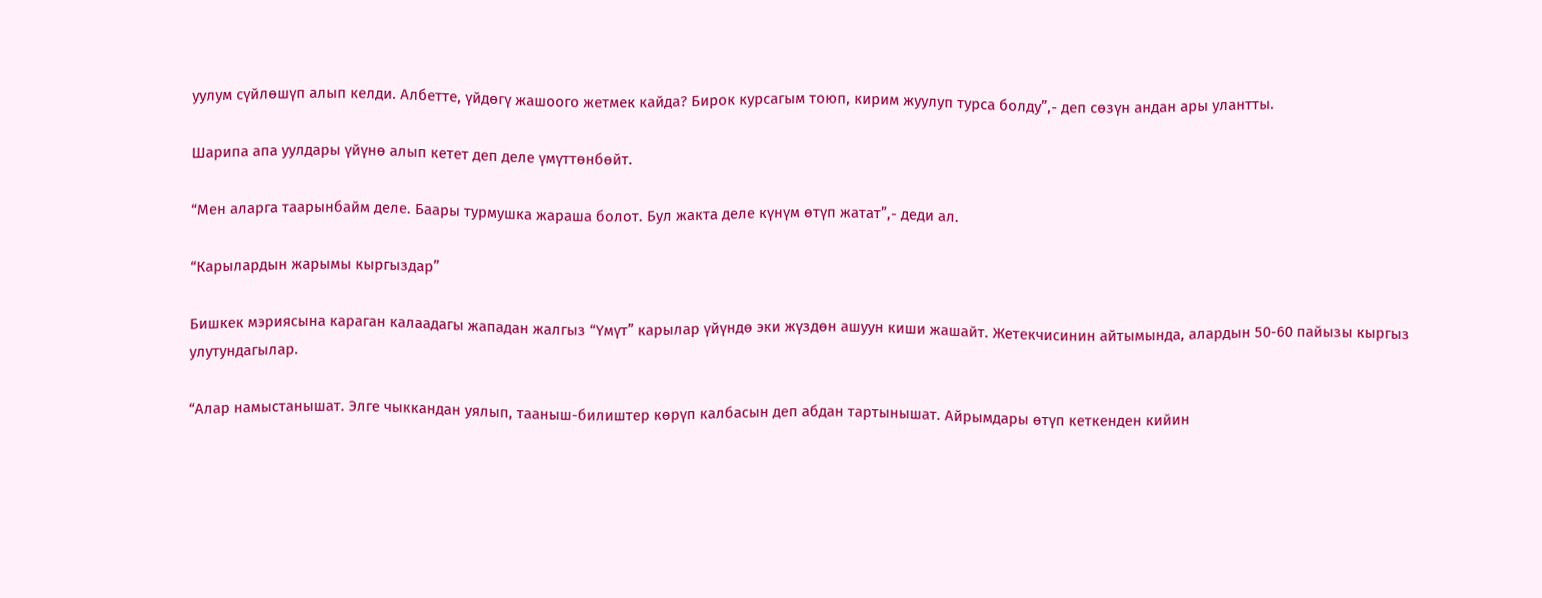уулум сүйлөшүп алып келди. Албетте, үйдөгү жашоого жетмек кайда? Бирок курсагым тоюп, кирим жуулуп турса болду”,- деп сөзүн андан ары улантты.

Шарипа апа уулдары үйүнө алып кетет деп деле үмүттөнбөйт.

“Мен аларга таарынбайм деле. Баары турмушка жараша болот. Бул жакта деле күнүм өтүп жатат”,- деди ал.

“Карылардын жарымы кыргыздар”

Бишкек мэриясына караган калаадагы жападан жалгыз “Үмүт” карылар үйүндө эки жүздөн ашуун киши жашайт. Жетекчисинин айтымында, алардын 50-60 пайызы кыргыз улутундагылар.

“Алар намыстанышат. Элге чыккандан уялып, тааныш-билиштер көрүп калбасын деп абдан тартынышат. Айрымдары өтүп кеткенден кийин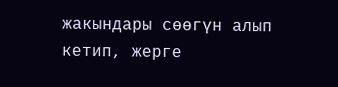жакындары сөөгүн алып кетип, жерге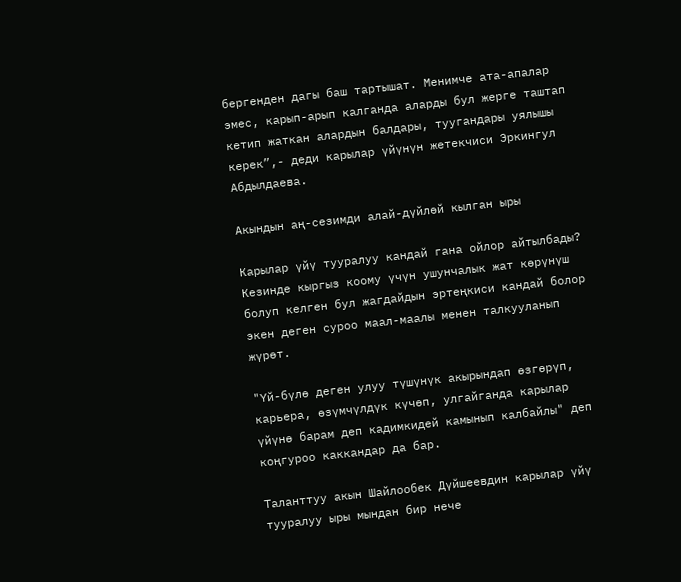бергенден дагы баш тартышат. Менимче ата-апалар эмес, карып-арып калганда аларды бул жерге таштап кетип жаткан алардын балдары, туугандары уялышы керек”,- деди карылар үйүнүн жетекчиси Эркингул Абдылдаева.

Акындын аң-сезимди алай-дүйлөй кылган ыры

Карылар үйү тууралуу кандай гана ойлор айтылбады? Кезинде кыргыз коому үчүн ушунчалык жат көрүнүш болуп келген бул жагдайдын эртеңкиси кандай болор экен деген суроо маал-маалы менен талкууланып жүрөт.

"Үй-бүлө деген улуу түшүнүк акырындап өзгөрүп, карьера, өзүмчүлдүк күчөп, улгайганда карылар үйүнө барам деп кадимкидей камынып калбайлы" деп коңгуроо каккандар да бар.

Таланттуу акын Шайлообек Дүйшеевдин карылар үйү тууралуу ыры мындан бир нече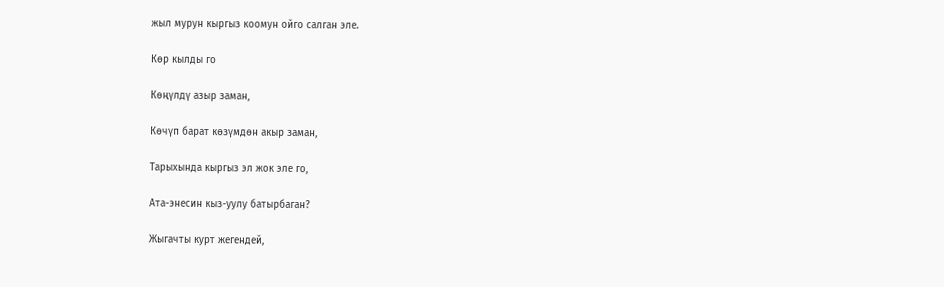жыл мурун кыргыз коомун ойго салган эле.

Көр кылды го

Көңүлдү азыр заман,

Көчүп барат көзүмдөн акыр заман,

Тарыхында кыргыз эл жок эле го,

Ата-энесин кыз-уулу батырбаган?

Жыгачты курт жегендей,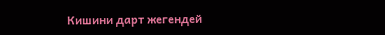Кишини дарт жегендей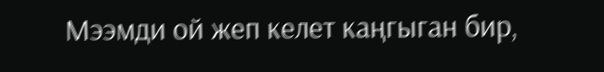Мээмди ой жеп келет каңгыган бир,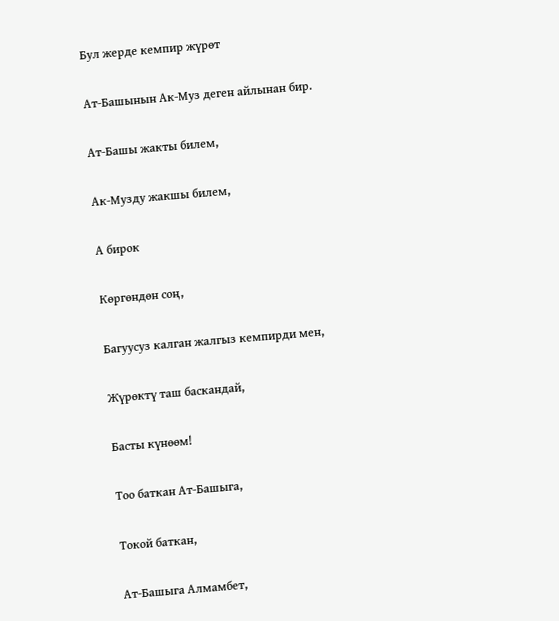Бул жерде кемпир жүрөт

Ат-Башынын Ак-Муз деген айлынан бир.

Ат-Башы жакты билем,

Ак-Музду жакшы билем,

А бирок

Көргөндөн соң,

Багуусуз калган жалгыз кемпирди мен,

Жүрөктү таш баскандай,

Басты күнөөм!

Тоо баткан Ат-Башыга,

Токой баткан,

Ат-Башыга Алмамбет,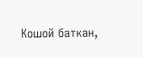Кошой баткан,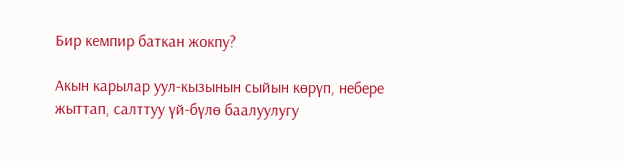Бир кемпир баткан жокпу?

Акын карылар уул-кызынын сыйын көрүп, небере жыттап, салттуу үй-бүлө баалуулугу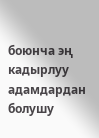боюнча эң кадырлуу адамдардан болушу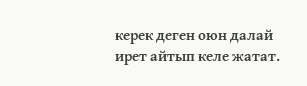керек деген оюн далай ирет айтып келе жатат.